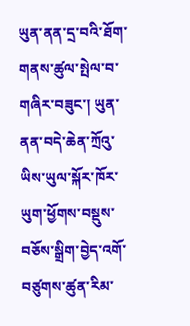ཡུན་ནན་དྲ་བའི་ཐོག་གནས་ཚུལ་སྤེལ་བ་གཞིར་བཟུང་། ཡུན་ནན་བདེ་ཆེན་ཀྲོའུ་ཡིས་ཡུལ་སྐོར་ཁོར་ཡུག་ཕྱོགས་བསྡུས་བཅོས་སྒྲིག་བྱེད་འགོ་བཙུགས་ཚུན་རིམ་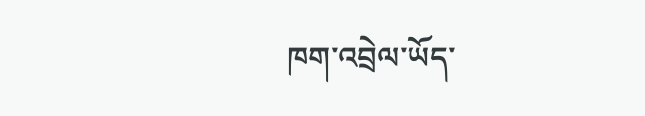ཁག་འབྲེལ་ཡོད་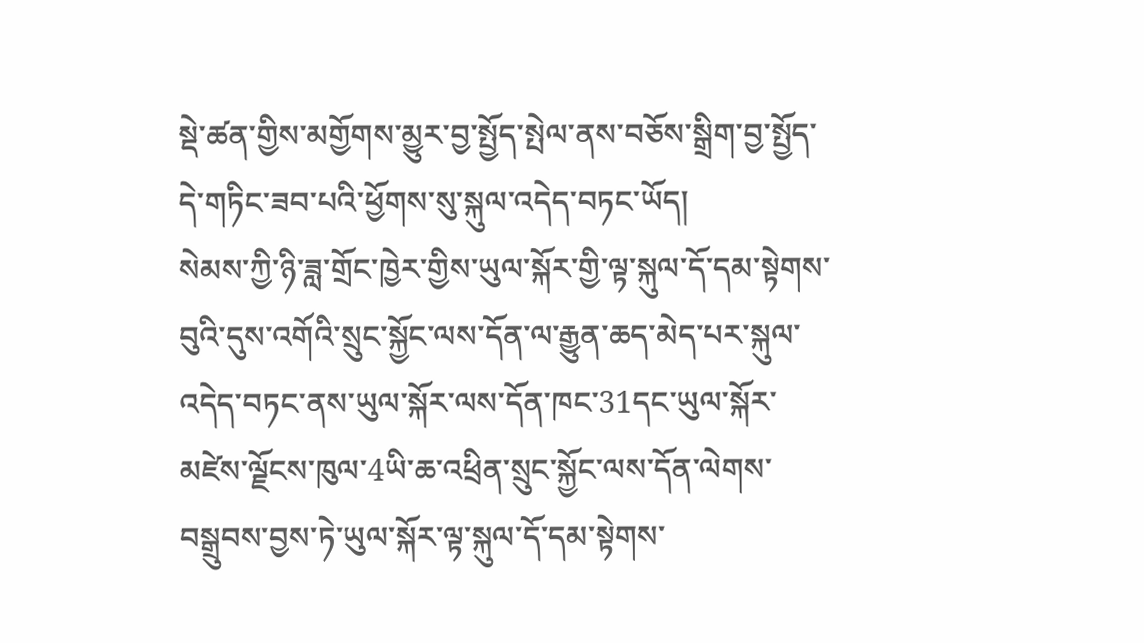སྡེ་ཚན་གྱིས་མགྱོགས་མྱུར་བྱ་སྤྱོད་སྤེལ་ནས་བཅོས་སྒྲིག་བྱ་སྤྱོད་དེ་གཏིང་ཟབ་པའི་ཕྱོགས་སུ་སྐུལ་འདེད་བཏང་ཡོད།
སེམས་ཀྱི་ཉི་ཟླ་གྲོང་ཁྱེར་གྱིས་ཡུལ་སྐོར་གྱི་ལྟ་སྐུལ་དོ་དམ་སྟེགས་བུའི་དུས་འགོའི་སྲུང་སྐྱོང་ལས་དོན་ལ་རྒྱུན་ཆད་མེད་པར་སྐུལ་འདེད་བཏང་ནས་ཡུལ་སྐོར་ལས་དོན་ཁང་31དང་ཡུལ་སྐོར་མཛེས་ལྗོངས་ཁུལ་4ཡི་ཆ་འཕྲིན་སྲུང་སྐྱོང་ལས་དོན་ལེགས་བསྒྲུབས་བྱས་ཏེ་ཡུལ་སྐོར་ལྟ་སྐུལ་དོ་དམ་སྟེགས་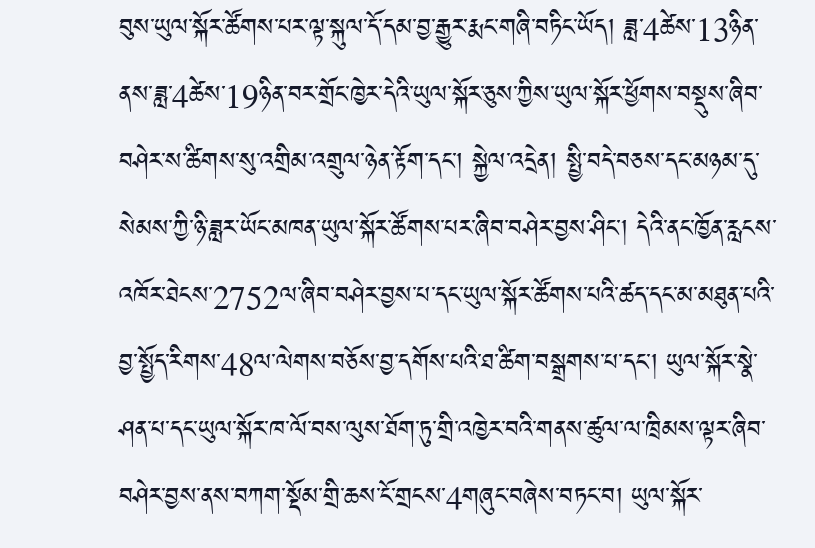བུས་ཡུལ་སྐོར་ཚོགས་པར་ལྟ་སྐུལ་དོ་དམ་བྱ་རྒྱུར་རྨང་གཞི་བཏིང་ཡོད། ཟླ་4ཚེས་13ཉིན་ནས་ཟླ་4ཚེས་19ཉིན་བར་གྲོང་ཁྱེར་དེའི་ཡུལ་སྐོར་ཅུས་ཀྱིས་ཡུལ་སྐོར་ཕྱོགས་བསྡུས་ཞིབ་བཤེར་ས་ཚིགས་སུ་འགྲིམ་འགྲུལ་ཉེན་རྟོག་དང་། སྐྱེལ་འདྲེན། སྤྱི་བདེ་བཅས་དང་མཉམ་དུ་སེམས་ཀྱི་ཉི་ཟླར་ཡོང་མཁན་ཡུལ་སྐོར་ཚོགས་པར་ཞིབ་བཤེར་བྱས་ཤིང་། དེའི་ནང་ཁྱོན་རླངས་འཁོར་ཐེངས་2752ལ་ཞིབ་བཤེར་བྱས་པ་དང་ཡུལ་སྐོར་ཚོགས་པའི་ཚད་དང་མ་མཐུན་པའི་བྱ་སྤྱོད་རིགས་48ལ་ལེགས་བཅོས་བྱ་དགོས་པའི་ཐ་ཚིག་བསྒྲགས་པ་དང་། ཡུལ་སྐོར་སྣེ་ཤན་པ་དང་ཡུལ་སྐོར་ཁ་ལོ་བས་ལུས་ཐོག་ཏུ་གྲི་འཁྱེར་བའི་གནས་ཚུལ་ལ་ཁྲིམས་ལྟར་ཞིབ་བཤེར་བྱས་ནས་བཀག་སྡོམ་གྲི་ཆས་ངོ་གྲངས་4གཞུང་བཞེས་བཏང་བ། ཡུལ་སྐོར་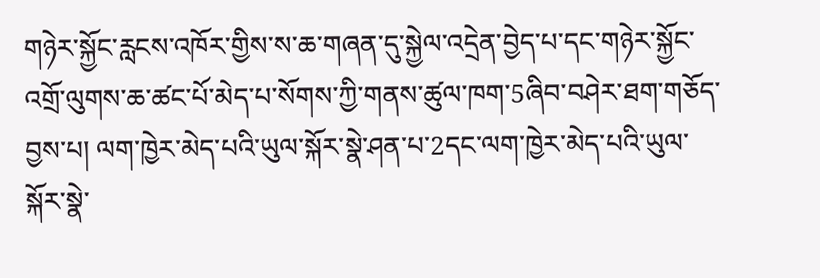གཉེར་སྐྱོང་རླངས་འཁོར་གྱིས་ས་ཆ་གཞན་དུ་སྐྱེལ་འདྲེན་བྱེད་པ་དང་གཉེར་སྐྱོང་འགྲོ་ལུགས་ཆ་ཚང་པོ་མེད་པ་སོགས་ཀྱི་གནས་ཚུལ་ཁག་5ཞིབ་བཤེར་ཐག་གཅོད་བྱས་པ། ལག་ཁྱེར་མེད་པའི་ཡུལ་སྐོར་སྣེ་ཤན་པ་2དང་ལག་ཁྱེར་མེད་པའི་ཡུལ་སྐོར་སྣེ་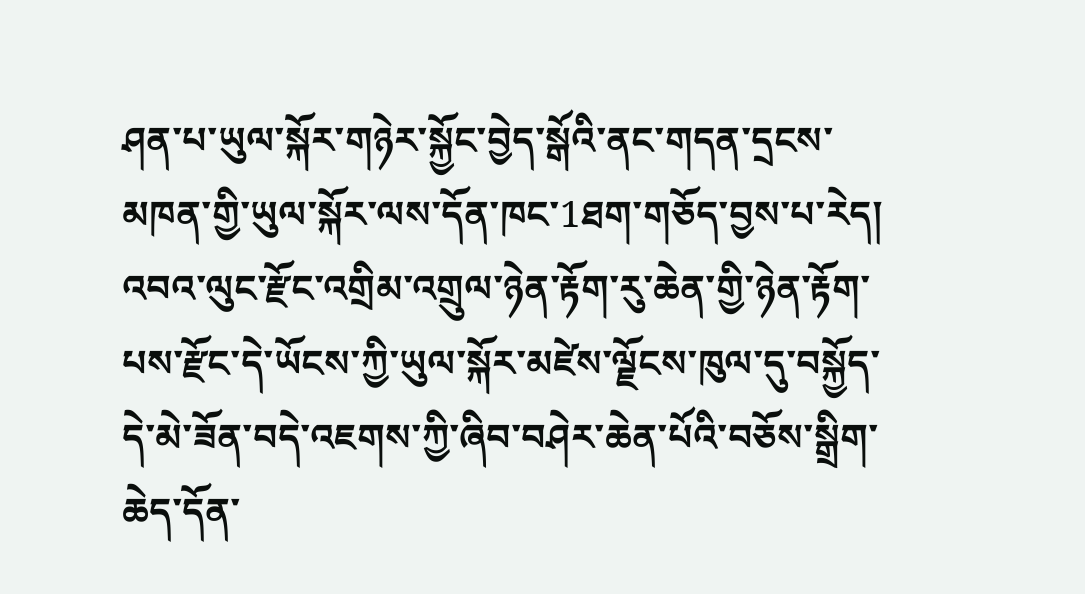ཤན་པ་ཡུལ་སྐོར་གཉེར་སྐྱོང་བྱེད་སྒོའི་ནང་གདན་དྲངས་མཁན་གྱི་ཡུལ་སྐོར་ལས་དོན་ཁང་1ཐག་གཅོད་བྱས་པ་རེད།
འབའ་ལུང་རྫོང་འགྲིམ་འགྲུལ་ཉེན་རྟོག་རུ་ཆེན་གྱི་ཉེན་རྟོག་པས་རྫོང་དེ་ཡོངས་ཀྱི་ཡུལ་སྐོར་མཛེས་ལྗོངས་ཁུལ་དུ་བསྐྱོད་དེ་མེ་ཟོན་བདེ་འཇགས་ཀྱི་ཞིབ་བཤེར་ཆེན་པོའི་བཅོས་སྒྲིག་ཆེད་དོན་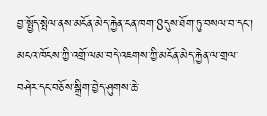བྱ་སྤྱོད་སྤེལ་ནས་མངོན་མེད་རྐྱེན་ངན་ཁག་8དུས་ཐོག་ཏུ་བསལ་བ་དང་། མངའ་ཁོངས་ཀྱི་འགྲོ་ལམ་བདེ་འཇགས་ཀྱི་མངོན་མེད་རྐྱེན་ལ་གྲལ་བཤེར་དང་བཅོས་སྒྲིག་བྱེད་ཤུགས་ཆེ་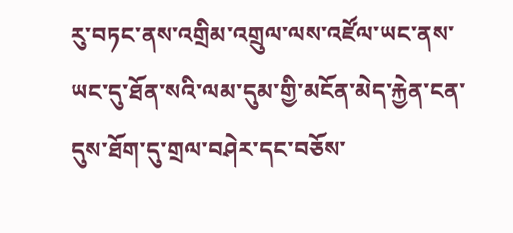རུ་བཏང་ནས་འགྲིམ་འགྲུལ་ལས་འཛོལ་ཡང་ནས་ཡང་དུ་ཐོན་སའི་ལམ་དུམ་གྱི་མངོན་མེད་རྐྱེན་ངན་དུས་ཐོག་དུ་གྲལ་བཤེར་དང་བཅོས་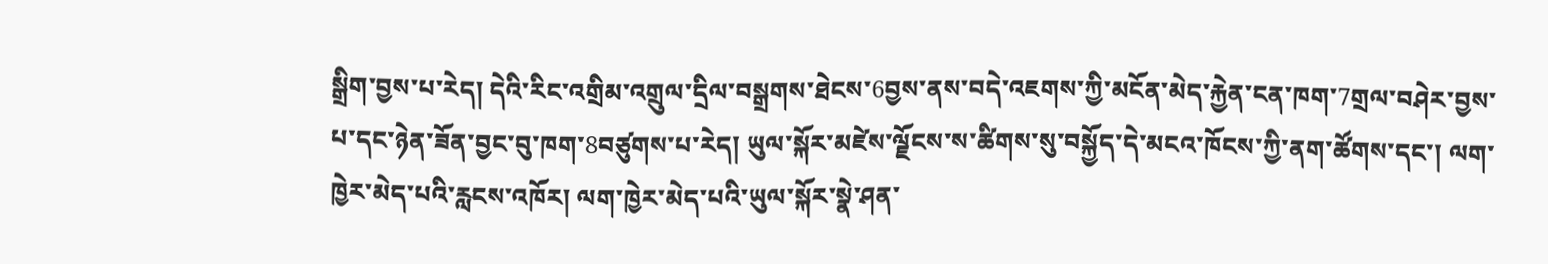སྒྲིག་བྱས་པ་རེད། དེའི་རིང་འགྲིམ་འགྲུལ་དྲིལ་བསྒྲགས་ཐེངས་6བྱས་ནས་བདེ་འཇགས་ཀྱི་མངོན་མེད་རྐྱེན་ངན་ཁག་7གྲལ་བཤེར་བྱས་པ་དང་ཉེན་ཟོན་བྱང་བུ་ཁག་8བཙུགས་པ་རེད། ཡུལ་སྐོར་མཛེས་ལྗོངས་ས་ཚིགས་སུ་བསྐྱོད་དེ་མངའ་ཁོངས་ཀྱི་ནག་ཚོགས་དང་། ལག་ཁྱེར་མེད་པའི་རླངས་འཁོར། ལག་ཁྱེར་མེད་པའི་ཡུལ་སྐོར་སྣེ་ཤན་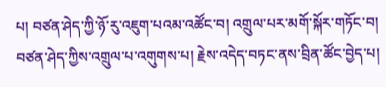པ། བཙན་ཤེད་ཀྱི་ཉོ་རུ་འཇུག་པའམ་འཚོང་བ། འགྲུལ་པར་མགོ་སྐོར་གཏོང་བ། བཙན་ཤེད་ཀྱིས་འགྲུལ་པ་འགུགས་པ། རྗེས་འདེད་བཏང་ནས་བྲིན་ཚོང་བྱེད་པ།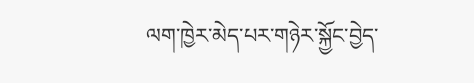ལག་ཁྱེར་མེད་པར་གཉེར་སྐྱོང་བྱེད་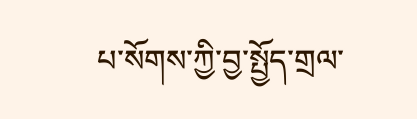པ་སོགས་ཀྱི་བྱ་སྤྱོད་གྲལ་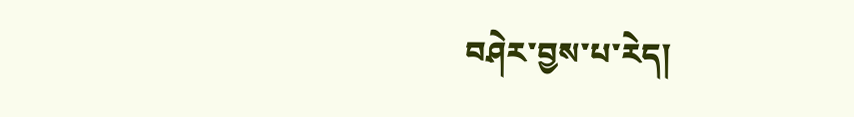བཤེར་བྱས་པ་རེད།